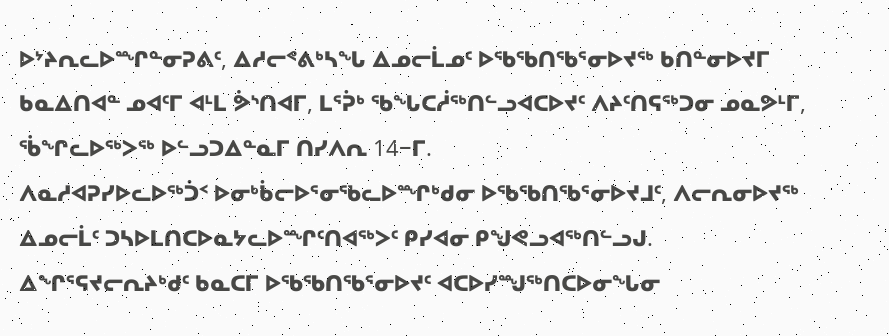ᐅᔾᔨᕆᓚᐅᙱᓐᓂᕈᕕᑦ, ᐃᓱᓕᕝᕕᒃᓴᖓ ᐃᓄᓕᒫᓄᑦ ᐅᖃᖃᑎᖃᕐᓂᐅᔪᖅ ᑲᑎᓐᓂᐅᔪᒥ ᑲᓇᐃᑎᐊᓐ ᓄᐊᑦᒥ ᐊᒻᒪ ᕘᔅᑎᐊᒥ, ᒪᕐᕉᒃ ᖃᖓᑕᓲᖅᑎᓪᓗᐊᑕᐅᔪᑦ ᐱᔨᑦᑎᕋᖅᑐᓂ ᓄᓇᕗᒻᒥ, ᖄᖏᓚᐅᖅᐳᖅ ᐅᓪᓗᑐᐃᓐᓇᒥ ᑎᓯᐱᕆ 14−ᒥ.
ᐱᓇᓱᐊᕈᓯᐅᓚᐅᖅᑑᑉ ᐅᓂᒃᑳᓕᐅᕐᓂᖃᓚᐅᙱᒃᑯᓂ ᐅᖃᖃᑎᖃᕐᓂᐅᔪᒧᑦ, ᐱᓕᕆᓂᐅᔪᖅ ᐃᓄᓕᒫᑦ ᑐᓴᐅᒪᑎᑕᐅᓇᔭᓚᐅᙱᑦᑎᐊᖅᐳᑦ ᑭᓯᐊᓂ ᑭᖑᕙᓗᐊᖅᑎᓪᓗᒍ.
ᐃᖏᕐᕋᔪᓕᕆᔨᒃᑯᑦ ᑲᓇᑕᒥ ᐅᖃᖃᑎᖃᕐᓂᐅᔪᑦ ᐊᑕᐅᓯᙳᖅᑎᑕᐅᓂᖓᓂ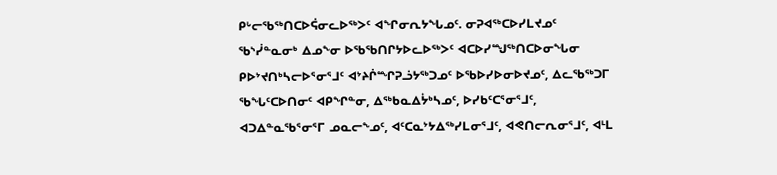ᑭᒡᓕᖃᖅᑎᑕᐅᕌᓂᓚᐅᖅᐳᑦ ᐊᖏᓂᕆᔭᖓᓄᑦ. ᓂᕈᐊᖅᑕᐅᓯᒪᔪᓄᑦ ᖃᔅᓰᓐᓇᓂᒃ ᐃᓄᖕᓂ ᐅᖃᖃᑎᒋᔭᐅᓚᐅᖅᐳᑦ ᐊᑕᐅᓯᙳᖅᑎᑕᐅᓂᖓᓂ ᑭᐅᔾᔪᑎᒃᓴᓕᐅᕐᓂᕐᒧᑦ ᐊᔾᔨᒌᙱᕈᓘᔭᖅᑐᓄᑦ ᐅᖃᐅᓯᐅᓂᐅᔪᓄᑦ, ᐃᓚᖃᖅᑐᒥ ᖃᖓᑦᑕᐅᑎᓂᑦ ᐊᑭᖏᓐᓂ, ᐃᖅᑲᓇᐃᔮᒃᓴᓄᑦ, ᐅᓯᑲᑦᑕᕐᓂᕐᒧᑦ, ᐊᑐᐃᓐᓇᖃᕐᓂᕐᒥ ᓄᓇᓕᖕᓄᑦ, ᐊᑦᑕᓇᔾᔭᐃᖅᓯᒪᓂᕐᒧᑦ, ᐊᕙᑎᓕᕆᓂᕐᒧᑦ, ᐊᒻᒪ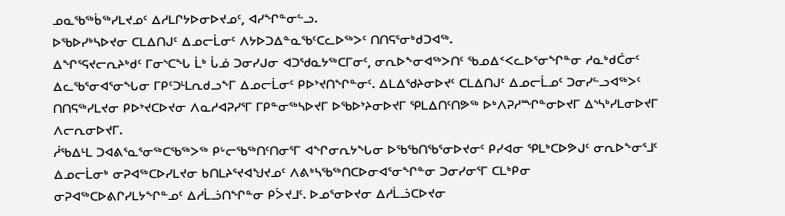ᓄᓇᖃᖅᑳᖅᓯᒪᔪᓄᑦ ᐃᓱᒪᒋᔭᐅᓂᐅᔪᓄᑦ, ᐊᓯᖏᓐᓂᓪᓗ.
ᐅᖃᐅᓯᒃᓴᐅᔪᓂ ᑕᒪᐃᑎᒍᑦ ᐃᓄᓕᒫᓂᑦ ᐱᔭᐅᑐᐃᓐᓇᖃᑦᑕᓚᐅᖅᐳᑦ ᑎᑎᕋᕐᓂᒃᑯᑐᐊᖅ.
ᐃᖏᕐᕋᔪᓕᕆᔨᒃᑯᑦ ᒥᓂᔅᑕᖓ ᒫᒃ ᒑᓅ ᑐᓂᓯᒍᓂ ᐊᑐᖁᓇᔭᖅᑕᒥᓂᑦ, ᓂᕆᐅᖕᓂᐊᖅᐳᑎᑦ ᖃᓄᐃᑉᐸᓚᐅᕐᓂᖏᓐᓂ ᓱᓇᒃᑯᑖᓂᑦ ᐃᓚᖃᕐᓂᐊᕐᓂᖓᓂ ᒥᑭᑦᑐᒻᒪᕆᑯᓗᖕᒥ ᐃᓄᓕᒫᓂᑦ ᑭᐅᔾᔪᑎᖏᓐᓂᑦ. ᐃᒪᐃᖁᔨᓂᐅᔪᑦ ᑕᒪᐃᑎᒍᑦ ᐃᓄᓕᒫᓄᑦ ᑐᓂᓯᓪᓗᐊᖅᐳᑦ ᑎᑎᕋᖅᓯᒪᔪᓂ ᑭᐅᔾᔪᑕᐅᔪᓂ ᐱᓇᓱᐊᕈᓯᕐᒥ ᒥᑭᓐᓂᖅᓴᐅᔪᒥ ᐅᖃᐅᔾᔨᓂᐅᔪᒥ ᕿᒪᐃᑎᑦᑎᕗᖅ ᐅᒃᐱᕈᓱᙱᓐᓂᐅᔪᒥ ᐃᔅᓴᒃᓯᒪᓂᐅᔪᒥ ᐱᓕᕆᓂᐅᔪᒥ.
ᓲᖃᐃᒻᒪ ᑐᐊᕕᕐᓇᕐᓂᖅᑕᖃᖅᐳᖅ ᑭᒡᓕᖃᖅᑎᑦᑎᓂᕐᒥ ᐊᖏᓂᕆᔭᖓᓂ ᐅᖃᖃᑎᖃᕐᓂᐅᔪᓂᑦ ᑭᓯᐊᓂ ᕿᒪᒃᑕᐅᕗᒍᑦ ᓂᕆᐅᖕᓂᕐᒧᑦ ᐃᓄᓕᒫᓂᒃ ᓂᕈᐊᖅᑕᐅᓯᒪᔪᓂ ᑲᑎᒪᔨᕐᔪᐊᖑᔪᓄᑦ ᐱᕕᒃᓴᖃᖅᑎᑕᐅᓂᐊᕐᓂᖏᓐᓂ ᑐᓂᓯᓂᕐᒥ ᑕᒪᒃᑭᓂ ᓂᕈᐊᖅᑕᐅᕕᒋᓯᒪᔭᖏᓐᓄᑦ ᐃᓱᒫᓘᑎᖏᓐᓂ ᑭᐴᔪᒧᑦ. ᐅᓄᕐᓂᐅᔪᓂ ᐃᓱᒫᓘᑕᐅᔪᓂ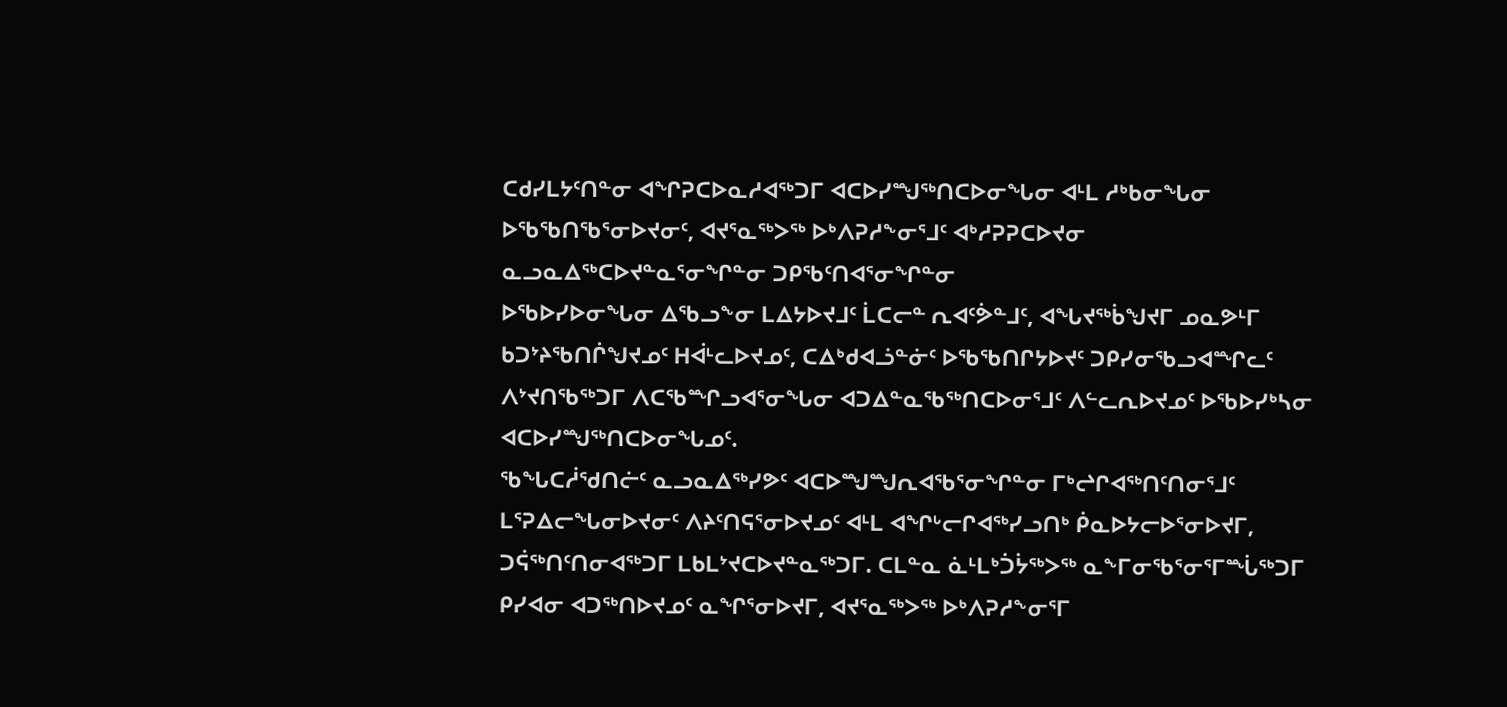ᑕᑯᓯᒪᔭᑦᑎᓐᓂ ᐊᖏᕈᑕᐅᓇᓱᐊᖅᑐᒥ ᐊᑕᐅᓯᙳᖅᑎᑕᐅᓂᖓᓂ ᐊᒻᒪ ᓱᒃᑲᓂᖓᓂ ᐅᖃᖃᑎᖃᕐᓂᐅᔪᓂᑦ, ᐊᔪᕐᓇᖅᐳᖅ ᐅᒃᐱᕈᓱᖕᓂᕐᒧᑦ ᐊᒃᓱᕈᕈᑕᐅᔪᓂ ᓇᓗᓇᐃᖅᑕᐅᔪᓐᓇᕐᓂᖏᓐᓂ ᑐᑭᖃᑦᑎᐊᕐᓂᖏᓐᓂ
ᐅᖃᐅᓯᐅᓂᖓᓂ ᐃᖃᓗᖕᓂ ᒪᐃᔭᐅᔪᒧᑦ ᒫᑕᓕᓐ ᕆᐊᑦᕘᓐᒧᑦ, ᐊᖓᔪᖅᑳᖑᔪᒥ ᓄᓇᕗᒻᒥ ᑲᑐᔾᔨᖃᑎᒌᖑᔪᓄᑦ ᕼᐋᒻᓚᐅᔪᓄᑦ, ᑕᐃᒃᑯᐊᓘᓐᓃᑦ ᐅᖃᖃᑎᒋᔭᐅᔪᑦ ᑐᑭᓯᓂᖃᓗᐊᙱᓚᑦ ᐱᔾᔪᑎᖃᖅᑐᒥ ᐱᑕᖃᙱᓗᐊᕐᓂᖓᓂ ᐊᑐᐃᓐᓇᖃᖅᑎᑕᐅᓂᕐᒧᑦ ᐱᓪᓚᕆᐅᔪᓄᑦ ᐅᖃᐅᓯᒃᓴᓂ ᐊᑕᐅᓯᙳᖅᑎᑕᐅᓂᖓᓄᑦ.
ᖃᖓᑕᓲᖁᑎᓖᑦ ᓇᓗᓇᐃᖅᓯᕗᑦ ᐊᑕᐅᙳᙳᕆᐊᖃᕐᓂᖏᓐᓂ ᒥᒃᖠᒋᐊᖅᑎᑦᑎᓂᕐᒧᑦ ᒪᕐᕈᐃᓕᖓᓂᐅᔪᓂᑦ ᐱᔨᑦᑎᕋᕐᓂᐅᔪᓄᑦ ᐊᒻᒪ ᐊᖏᒡᓕᒋᐊᖅᓯᓗᑎᒃ ᑮᓇᐅᔭᓕᐅᕐᓂᐅᔪᒥ, ᑐᕌᖅᑎᑦᑎᓂᐊᖅᑐᒥ ᒪᑲᒪᔾᔪᑕᐅᔪᓐᓇᖅᑐᒥ. ᑕᒪᓐᓇ ᓈᒻᒪᒃᑑᔮᖅᐳᖅ ᓇᖕᒥᓂᖃᕐᓂᕐᒥᙶᖅᑐᒥ ᑭᓯᐊᓂ ᐊᑐᖅᑎᐅᔪᓄᑦ ᓇᖏᕐᓂᐅᔪᒥ, ᐊᔪᕐᓇᖅᐳᖅ ᐅᒃᐱᕈᓱᖕᓂᕐᒥ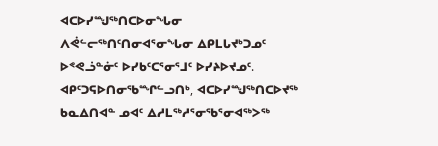ᐊᑕᐅᓯᙳᖅᑎᑕᐅᓂᖓᓂ ᐱᕚᓪᓕᖅᑎᑦᑎᓂᐊᕐᓂᖓᓂ ᐃᑭᒪᒐᔪᒃᑐᓄᑦ ᐅᕝᕙᓘᓐᓃᑦ ᐅᓯᑲᑦᑕᕐᓂᕐᒧᑦ ᐅᓯᔨᐅᔪᓄᑦ.
ᐊᑭᑦᑐᕋᐅᑎᓂᖃᙱᓪᓗᑎᒃ, ᐊᑕᐅᓯᙳᖅᑎᑕᐅᔪᖅ ᑲᓇᐃᑎᐊᓐ ᓄᐊᑦ ᐃᓱᒪᖅᓱᕐᓂᖃᕐᓂᐊᖅᐳᖅ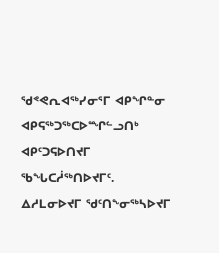ᖁᕝᕙᕆᐊᖅᓯᓂᕐᒥ ᐊᑭᖏᓐᓂ ᐊᑭᕋᖅᑐᖅᑕᐅᙱᓪᓗᑎᒃ ᐊᑭᑦᑐᕋᐅᑎᔪᒥ ᖃᖓᑕᓲᖅᑎᐅᔪᒥᑦ. ᐃᓱᒪᓂᐅᔪᒥ ᖁᑦᑎᖕᓂᖅᓴᐅᔪᒥ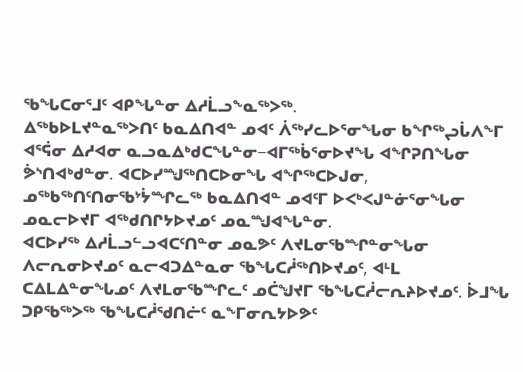ᖃᖓᑕᓂᕐᒧᑦ ᐊᑭᖓᓐᓂ ᐃᓱᒫᓗᖕᓇᖅᐳᖅ.
ᐃᖅᑲᐅᒪᔪᓐᓇᖅᐳᑎᑦ ᑲᓇᐃᑎᐊᓐ ᓄᐊᑦ ᐲᖅᓯᓚᐅᕐᓂᖓᓂ ᑲᖏᖅᖢᒑᐱᖕᒥ ᐊᕐᕌᓂ ᐃᓱᐊᓂ ᓇᓗᓇᐃᒃᑯᑕᖓᓐᓂ−ᐊᒥᖅᑳᕐᓂᐅᔪᖓ ᐊᖏᕈᑎᖓᓂ ᕘᔅᑎᐊᒃᑯᓐᓂ. ᐊᑕᐅᓯᙳᖅᑎᑕᐅᓂᖓ ᐊᖏᖅᑕᐅᒍᓂ, ᓄᖅᑲᖅᑎᑦᑎᓂᖃᔾᔮᙱᓚᖅ ᑲᓇᐃᑎᐊᓐ ᓄᐊᑦᒥ ᐅᐸᒃᐸᒍᓐᓃᕐᓂᖓᓂ ᓄᓇᓕᐅᔪᒥ ᐊᖅᑯᑎᒋᔭᐅᔪᓄᑦ ᓄᓇᙳᐊᖓᓐᓂ.
ᐊᑕᐅᓯᖅ ᐃᓱᒫᓗᓪᓗᐊᑕᑦᑎᓐᓂ ᓄᓇᕗᑦ ᐱᔪᒪᓂᖃᙱᓐᓂᖓᓂ ᐱᓕᕆᓂᐅᔪᓄᑦ ᓇᓕᐊᑐᐃᓐᓇᓂ ᖃᖓᑕᓲᖅᑎᐅᔪᓄᑦ, ᐊᒻᒪ ᑕᐃᒪᐃᓐᓂᖓᓄᑦ ᐱᔪᒪᓂᖃᙱᓚᑦ ᓄᑖᖑᔪᒥ ᖃᖓᑕᓲᓕᕆᔨᐅᔪᓄᑦ. ᐆᒧᖓ ᑐᑭᖃᖅᐳᖅ ᖃᖓᑕᓲᖁᑎᓖᑦ ᓇᖕᒥᓂᕆᔭᐅᕗᑦ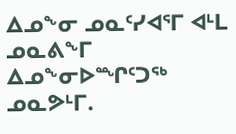ᐃᓄᖕᓂ ᓄᓇᑦᓯᐊᕐᒥ ᐊᒻᒪ ᓄᓇᕕᖕᒥ ᐃᓄᖕᓂᐅᙱᑦᑐᖅ ᓄᓇᕗᒻᒥ.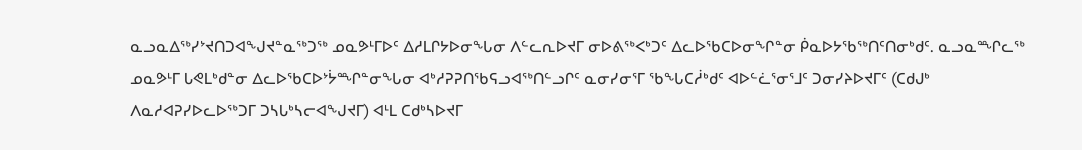ᓇᓗᓇᐃᖅᓯᔾᔪᑎᑐᐊᖑᔪᓐᓇᖅᑐᖅ ᓄᓇᕗᒻᒥᐅᑦ ᐃᓱᒪᒋᔭᐅᓂᖓᓂ ᐱᓪᓚᕆᐅᔪᒥ ᓂᐅᕕᖅᐸᒃᑐᑦ ᐃᓚᐅᖃᑕᐅᓂᖏᓐᓂ ᑮᓇᐅᔭᖃᖅᑎᑦᑎᓂᒃᑯᑦ. ᓇᓗᓇᙱᓚᖅ ᓄᓇᕗᒻᒥ ᒐᕙᒪᒃᑯᓐᓂ ᐃᓚᐅᖃᑕᐅᔾᔮᙱᓐᓂᖓᓂ ᐊᒃᓱᕈᕈᑎᖃᕋᓗᐊᖅᑎᓪᓗᒋᑦ ᓇᓂᓯᓂᕐᒥ ᖃᖓᑕᓲᒃᑯᑦ ᐊᐅᓪᓛᕐᓂᕐᒧᑦ ᑐᓂᓯᔨᐅᔪᒥᑦ (ᑕᑯᒍᒃ ᐱᓇᓱᐊᕈᓯᐅᓚᐅᖅᑐᒥ ᑐᓴᒐᒃᓴᓕᐊᖑᔪᒥ) ᐊᒻᒪ ᑕᑯᒃᓴᐅᔪᒥ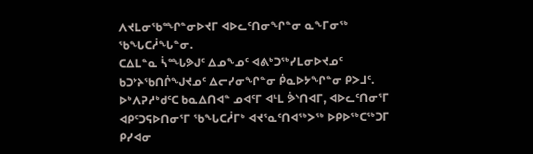ᐱᔪᒪᓂᖃᙱᓐᓂᐅᔪᒥ ᐊᐅᓚᑦᑎᓂᖏᓐᓂ ᓇᖕᒥᓂᖅ ᖃᖓᑕᓲᖓᓐᓂ.
ᑕᐃᒪᓐᓇ ᓵᙵᕗᒍᑦ ᐃᓄᖕᓄᑦ ᐊᕕᒃᑐᖅᓯᒪᓂᐅᔪᓄᑦ ᑲᑐᔾᔨᖃᑎᒌᖑᔪᓄᑦ ᐃᓕᓯᓂᖏᓐᓂ ᑮᓇᐅᔭᖏᓐᓂ ᑭᐳᒧᑦ. ᐅᒃᐱᕈᓱᒃᑯᑦᑕ ᑲᓇᐃᑎᐊᓐ ᓄᐊᑦᒥ ᐊᒻᒪ ᕘᔅᑎᐊᒥ, ᐊᐅᓚᑦᑎᓂᕐᒥ ᐊᑭᑦᑐᕋᐅᑎᓂᕐᒥ ᖃᖓᑕᓲᒥᒃ ᐊᔪᕐᓇᑦᑎᐊᖅᐳᖅ ᐅᑭᐅᖅᑕᖅᑐᒥ ᑭᓯᐊᓂ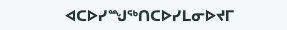ᐊᑕᐅᓯᙳᖅᑎᑕᐅᓯᒪᓂᐅᔪᒥ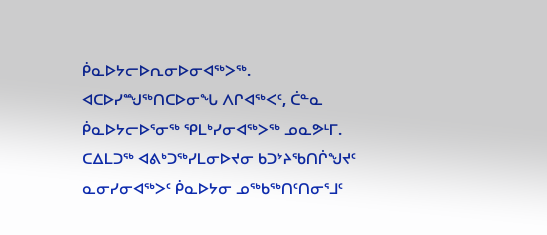ᑮᓇᐅᔭᓕᐅᕆᓂᐅᓂᐊᖅᐳᖅ.
ᐊᑕᐅᓯᙳᖅᑎᑕᐅᓂᖓ ᐱᒋᐊᖅᐸᑦ, ᑖᓐᓇ ᑮᓇᐅᔭᓕᐅᕐᓂᖅ ᕿᒪᒃᓯᓂᐊᖅᐳᖅ ᓄᓇᕗᒻᒥ. ᑕᐃᒪᑐᖅ ᐊᕕᒃᑐᖅᓯᒪᓂᐅᔪᓂ ᑲᑐᔾᔨᖃᑎᒌᖑᔪᑦ ᓇᓂᓯᓂᐊᖅᐳᑦ ᑮᓇᐅᔭᓂ ᓄᖅᑲᖅᑎᑦᑎᓂᕐᒧᑦ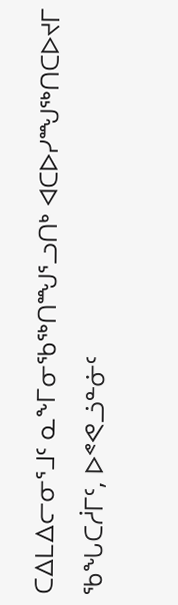ᑕᐃᒪᐃᓕᓂᕐᒧᑦ ᓇᖕᒥᓂᖃᖅᑎᙳᕐᓗᑎᒃ ᐊᑕᐅᓯᙳᖅᑎᑕᐅᔪᒥ ᖃᖓᑕᓲᒥᑦ, ᐅᕝᕙᓘᓐᓃᑦ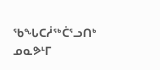ᖃᖓᑕᓲᖅᑖᕐᓗᑎᒃ ᓄᓇᕗᒻᒥ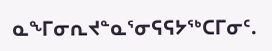ᓇᖕᒥᓂᕆᔪᓐᓇᕐᓂᕋᕋᔭᖅᑕᒥᓂᑦ.